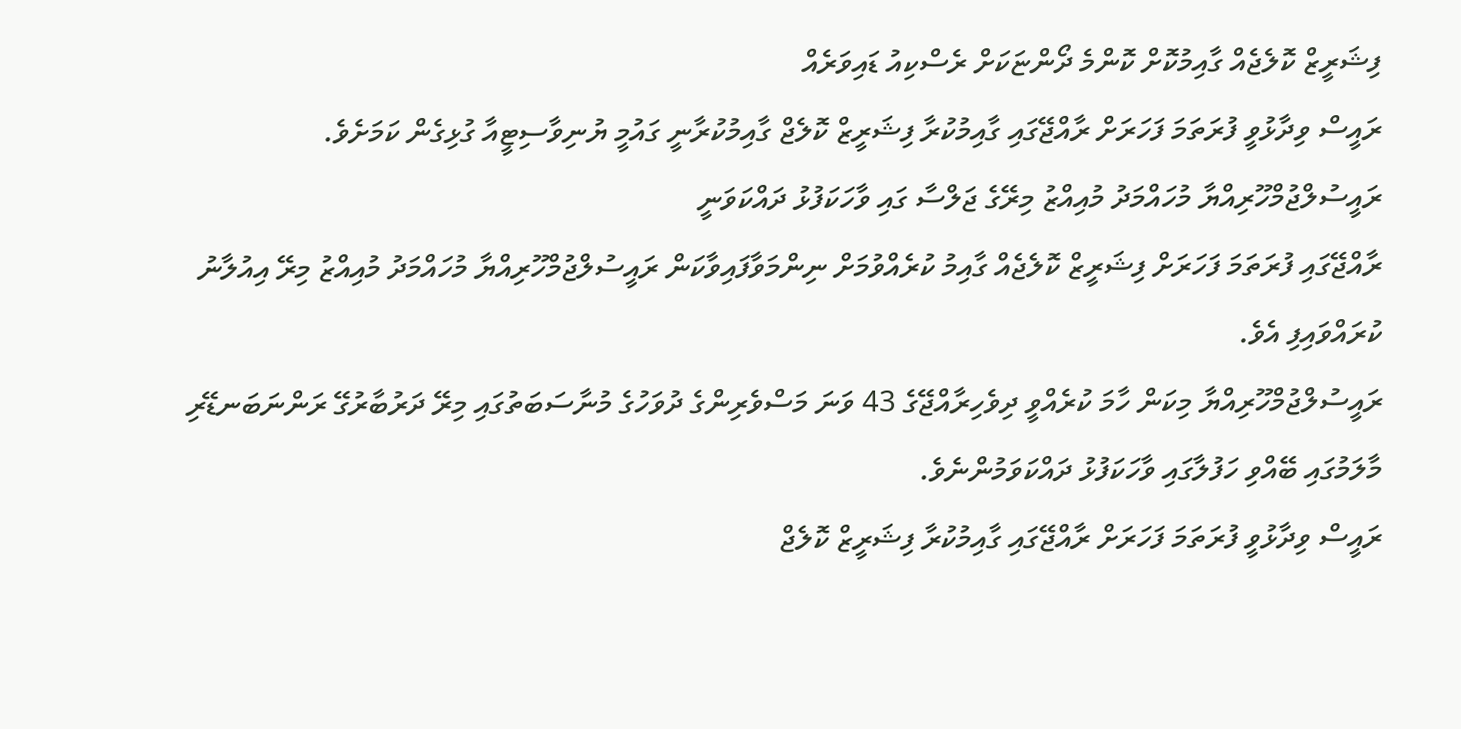ފިޝަރީޒް ކޮލެޖެއް ގާއިމުކޮށް ކޮންމެ ދޯންޏަކަށް ރެސްކިއު ޑައިވަރެއް
ރައީސް ވިދާޅުވީ ފުރަތަމަ ފަހަރަށް ރާއްޖޭގައި ގާއިމުކުރާ ފިޝަރީޒް ކޮލެޖް ގާއިމުކުރާނީ ގައުމީ ޔުނިވާސިޓީއާ ގުޅިގެން ކަމަށެވެ.
ރައީސުލްޖުމްހޫރިއްޔާ މުހައްމަދު މުއިއްޒު މިރޭގެ ޖަލްސާ ގައި ވާހަކަފުޅު ދައްކަވަނީ
ރާއްޖޭގައި ފުރަތަމަ ފަހަރަށް ފިޝަރީޒް ކޮލެޖެއް ގާއިމު ކުރެއްވުމަށް ނިންމަވާފައިވާކަން ރައީސުލްޖުމްހޫރިއްޔާ މުހައްމަދު މުއިއްޒު މިރޭ އިއުލާނު ކުރައްވައިފި އެވެ.
ރައީސުލްޖުމްހޫރިއްޔާ މިކަން ހާމަ ކުރެއްވީ ދިވެހިރާއްޖޭގެ 43 ވަނަ މަސްވެރިންގެ ދުވަހުގެ މުނާސަބަތުގައި މިރޭ ދަރުބާރުގޭ ރަންނަބަނޑޭރި މާލަމުގައި ބޭއްވި ހަފުލާގައި ވާހަކަފުޅު ދައްކަވަމުންނެވެ.
ރައީސް ވިދާޅުވީ ފުރަތަމަ ފަހަރަށް ރާއްޖޭގައި ގާއިމުކުރާ ފިޝަރީޒް ކޮލެޖް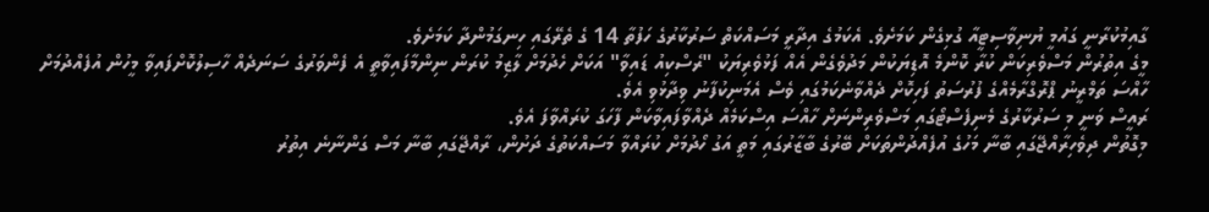ގާއިމުކުރާނީ ގައުމީ ޔުނިވާސިޓީއާ ގުޅިގެން ކަމަށެވެ. އެކަމުގެ އިދާރީ މަސައްކަތް ސަރުކާރުގެ ހަފުތާ 14 ގެ ތެރޭގައި ހިނގަމުންދާ ކަމަށެވެ.
މީގެ އިތުރުން މަސްވެރިކަން ކުރާ ކޮންމެ އޮޑިޔަކުން މަދުވެގެން އެއް ފަޅުވެރިޔަކު "ރެސްކިއު ޑައިވާ" އަކަށް ހެދުމަށް ލާޒިމު ކުރަން ނިންމާފައިވާތީ އެ ފެންވަރުގެ ސަނަދެއް ހާސިލުކޮށްފައިވާ މީހުން އުފެއްދުމަށް ހާއްސަ ތަމްރީނު ޕްރޮގްރާމެއްގެ ފުރުސަތު ފަހިކޮށް ދެއްވާނެކަމުގައި ވެސް އެމަނިކުފާނު ވިދާޅުވި އެވެ.
ރައީސް ވަނީ މި ސަރުކާރުގެ މެނިފެސްޓޯގައި މަސްވެރިންނަށް ހާއްސަ އިސްކަމެއް ދެއްވާފައިވާކަން ފާހަގަ ކުރައްވާފަ އެވެ.
މިގޮތުން ދިވެހިރާއްޖޭގައި ބާނާ މަހުގެ އުފެއްދުންތަކަށް ބޭރުގެ ބާޒާރުގައި މަތީ އަގު ހޯދުމަށް ކުރައްވާ މަސައްކަތުގެ ދަށުން، ރާއްޖޭގައި ބާނާ މަސް ގަންނާނެ އިތުރު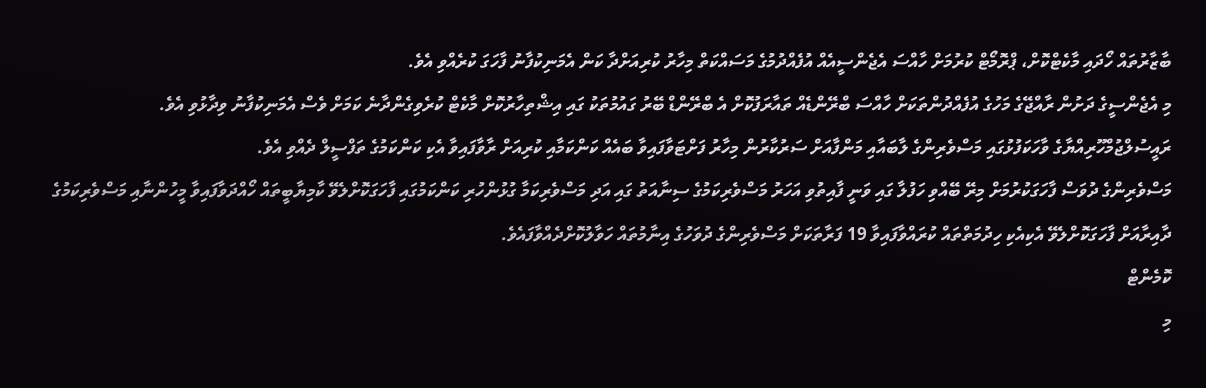ބާޒާރުތައް ހޯދައި މާކެޓްކޮށް، ޕްރޮމޯޓް ކުރުމަށް ހާއްސަ އެޖެންސީއެއް އުފެއްދުމުގެ މަސައްކަތް މިހާރު ކުރިއަށްދާ ކަން އެމަނިކުފާނު ފާހަގަ ކުރެއްވި އެވެ.
މި އެޖެންސީގެ ދަށުން ރާއްޖޭގެ މަހުގެ އުފެއްދުންތަކަށް ހާއްސަ ބްރޭންޑެއް ތައާރަފުކޮށް އެ ބްރޭންޑް ބޭރު ގައުމުތަކު ގައި އިޝްތިހާރުކޮށް މާކެޓް ކުރެވިގެންދާނެ ކަމަށް ވެސް އެމަނިކުފާނު ވިދާޅުވި އެވެ.
ރައީސުލްޖުމްހޫރިއްޔާގެ ވާހަކަފުޅުގައި މަސްވެރިންގެ ލާބައާއި މަންފާއަށް ސަރުކާރުން މިހާރު ފަށްޓަވާފައިވާ ބައެއް ކަންކަމާއި ކުރިއަށް ރާވާފައިވާ އެކި ކަންކަމުގެ ތަފްސީލް ދެއްވި އެވެ.
މަސްވެރިންގެ ދުވަސް ފާހަގަކުރުމަށް މިރޭ ބޭއްވި ހަފުލާ ގައި ވަނީ ފާއިތުވި އަހަރު މަސްވެރިކަމުގެ ސިނާއަތު ގައި އަދި މަސްވެރިކަމާ ގުޅުންހުރި ކަންކަމުގައި ފާހަގަކޮށްލެވޭ ކާމިޔާބީތައް ހޯއްދަވާފައިވާ މީހުންނާއި މަސްވެރިކަމުގެ ދާއިރާއަށް ފާހަގަކޮށްލެވޭ އެކިއެކި ހިދުމަތްތައް ކުރައްވާފައިވާ 19 ފަރާތަކަށް މަސްވެރިންގެ ދުވަހުގެ އިނާމުތައް ހަވާލުކޮށްދެއްވާފައެވެ.
ކޮމެންޓް
މި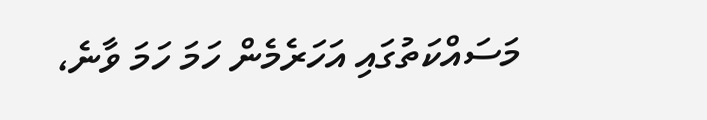މަސައްކަތުގައި އަހަރެމެން ހަމަ ހަމަ ވާނެ،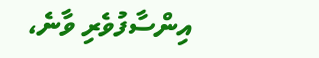އިންސާފުވެރި ވާނެ،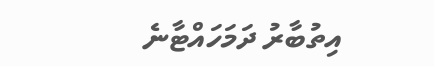އިތުބާރު ދަމަހައްޓާނެ